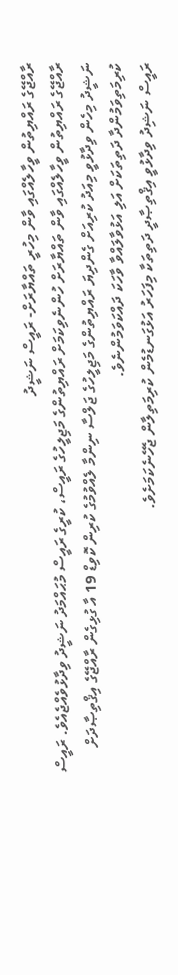ރާއްޖޭގެ ރައްޔިތުން ވީހާލެއްގައި ވާން މިހުރީ ތައްޔާރަށް- ރައީސް ނަޝީދު
ރާއްޖޭގެ ރައްޔިތުން ވީހާލެއްގައި ވާން ތައްޔާރަށް ހުންނެވިކަމަށް ރައްޔިތުންގެ މަޖިލީހުގެ ރައީސް، ކުރީގެ ރައީސް މުޙައްމަދު ނަޝީދު ވިދާޅުވެއްޖެއެވެ. ރައީސް ނަޝީދު މިހެން ވިދާޅުވީ މިއަދު ކުރިއަށް ގެންދިޔަ ރައްޔިތުންގެ މަޖިލީހުގެ ޖަލްސާ ނިންމާ ލެއްވުމުގެ ކުރިން ކޮވިޑް 19 އާ ގުޅިގެން ރާއްޖޭގެ އިޤްތިޞާދަށް ކުރިމަތިވަމުންދާ ދަތިތަކަށް އަލި އަޅުވާލައްވާ ވާހަކަ ދައްކަވަމުންނެވެ.
ރައީސް ނަޝިދު ވިދާޅުވީ އިޤްތިޞާދީ ދަތިތަކާ މިފަހަރު އަޅުގަނޑުމެން ކުރިމަތިލާން ޖެހޭނެކަމަށެވެ.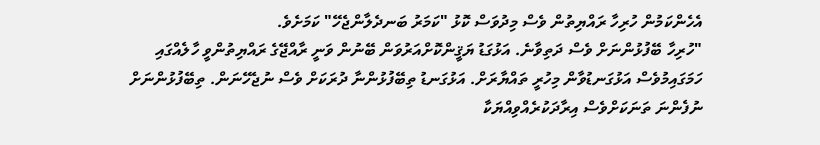އެހެންކަމުން ހުރިހާ ރައްޔިތުން ވެސް މިދުވަސް ކޮޅު "ކަމަރު ބަނދެލާންޖެހޭ" ކަމަށެވެ.
"ހުރިހާ ބޭފުޅުންނަށް ވެސް ދަތިވާނެ. އަޅުގަޑު ޔަޤީންކޮށްއަރުވަން ބޭނުން ވަނީ ރާއްޖޭގެ ރައްޔިތުންވީ ހާލެއްގައި ހަމަގައިމުވެސް އަޅުގަނޑުވާން މިހުރީ ތައްޔާރަށް. އަޅުގަނޑު ތިބޭފުޅުންނާ ދުރަކަށް ވެސް ނުޖެހޭނަން. ތިބޭފުޅުންނަށް ނުފެންނަ ތަނަކަށްވެސް އިރާދަކުރެއްވިއްޔަކާ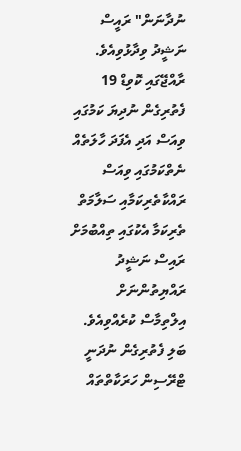ނުދާނަން" ރައީސް ނަޝީދު ވިދާޅުވިއެވެ.
ރާއްޖޭގައި ކޮވިޑް 19 ފެތުރިގެން ނުދިޔަ ކަމުގައި ވިއަސް އަދި އެފަދަ ހާލަތެއް ނެތްކަމުގައި ވިއަސް ރައްކާތެރިކަމާއި ސަލާމަތް ތެރިކަމާ އެކުގައި ތިއްބުމަށް ރައިސް ނަޝީދު ރައްޔިތުންނަށް އިލްތިމާސް ކުރެއްވިއެވެ. ބަލި ފެތުރިގެން ނުދަނީ ޓްރޭސިން ހަރަކާތްތައް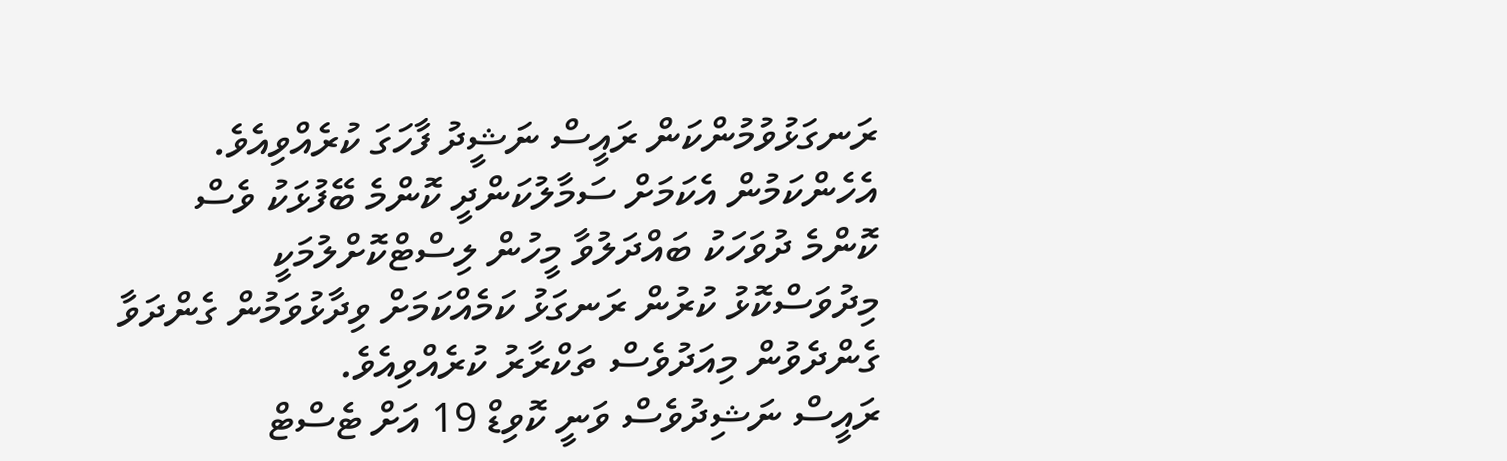ރަނގަޅުވުމުންކަން ރައީސް ނަޝީދު ފާހަގަ ކުރެއްވިއެވެ. އެހެންކަމުން އެކަމަށް ސަމާލުކަންދީ ކޮންމެ ބޭފުޅަކު ވެސް ކޮންމެ ދުވަހަކު ބައްދަލުވާ މީހުން ލިސްޓްކޮށްލުމަކީ މިދުވަސްކޮޅު ކުރުން ރަނގަޅު ކަމެއްކަމަށް ވިދާޅުވަމުން ގެންދަވާ ގެންދެވުން މިއަދުވެސް ތަކްރާރު ކުރެއްވިއެވެ.
ރައީސް ނަޝިދުވެސް ވަނީ ކޮވިޑް 19 އަށް ޓެސްޓް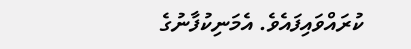ކުރައްވައިފައެވެ. އެމަނިކުފާނުގެ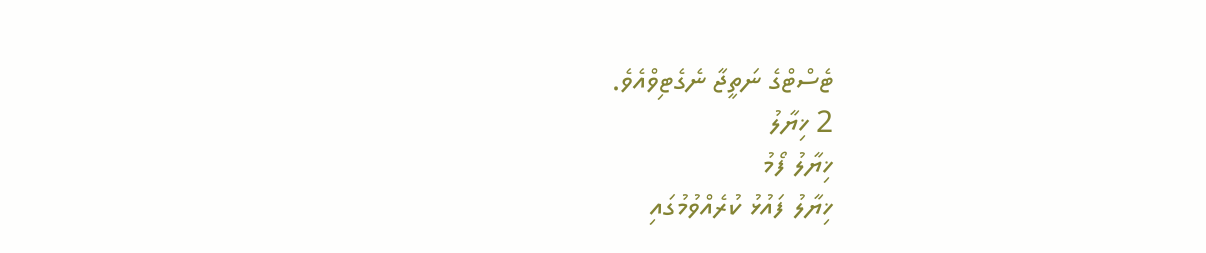ޓެސްޓްގެ ނަތީޖާ ނެގެޓިވްއެވެ.
2 ޚިޔާލު
ޚިޔާލު ފޯމު
ޚިޔާލު ފައުޅު ކުރެއްވުމުގައި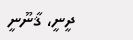ދީނީ، ޤާނޫނީ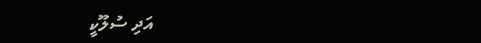އަދި ސުލޫކީ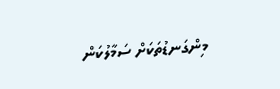މިންގަނޑުތަކަށް ސަމާލުކަން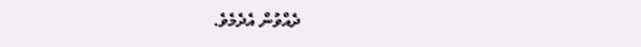ދެއްވުން އެދެމެވެ.